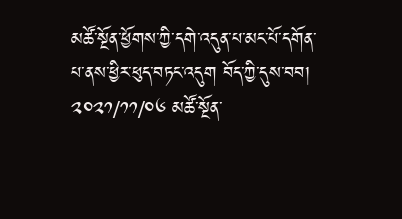མཚོ་སྔོན་ཕྱོགས་ཀྱི་དགེ་འདུན་པ་མང་པོ་དགོན་པ་ནས་ཕྱིར་ཕུད་བཏང་འདུག བོད་ཀྱི་དུས་བབ། ༢༠༢༡/༡༡/༠༦ མཚོ་སྔོན་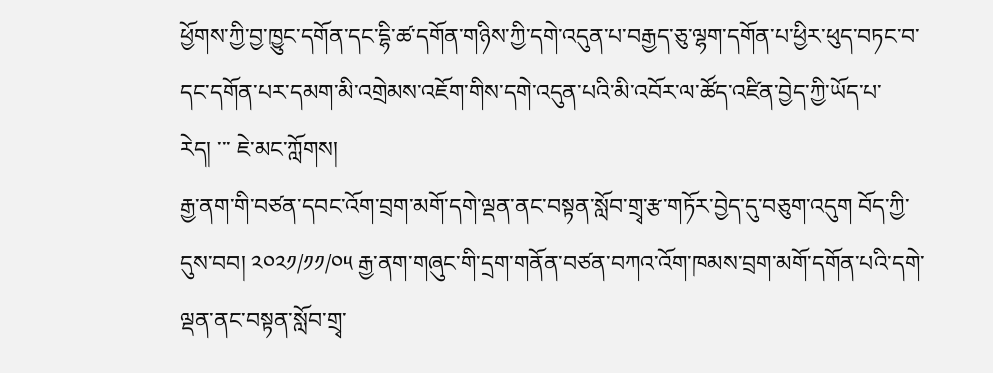ཕྱོགས་ཀྱི་བྱ་ཁྱུང་དགོན་དང་དྷི་ཚ་དགོན་གཉིས་ཀྱི་དགེ་འདུན་པ་བརྒྱད་ཅུ་ལྷག་དགོན་པ་ཕྱིར་ཕུད་བཏང་བ་དང་དགོན་པར་དམག་མི་འགྲེམས་འཇོག་གིས་དགེ་འདུན་པའི་མི་འབོར་ལ་ཚོད་འཛིན་བྱེད་ཀྱི་ཡོད་པ་རེད། ་་་ ཇེ་མང་ཀློགས།
རྒྱ་ནག་གི་བཙན་དབང་འོག་བྲག་མགོ་དགེ་ལྡན་ནང་བསྟན་སློབ་གྲྭ་རྩ་གཏོར་བྱེད་དུ་བཅུག་འདུག བོད་ཀྱི་དུས་བབ། ༢༠༢༡/༡༡/༠༥ རྒྱ་ནག་གཞུང་གི་དྲག་གནོན་བཙན་བཀའ་འོག་ཁམས་བྲག་མགོ་དགོན་པའི་དགེ་ལྡན་ནང་བསྟན་སློབ་གྲྭ་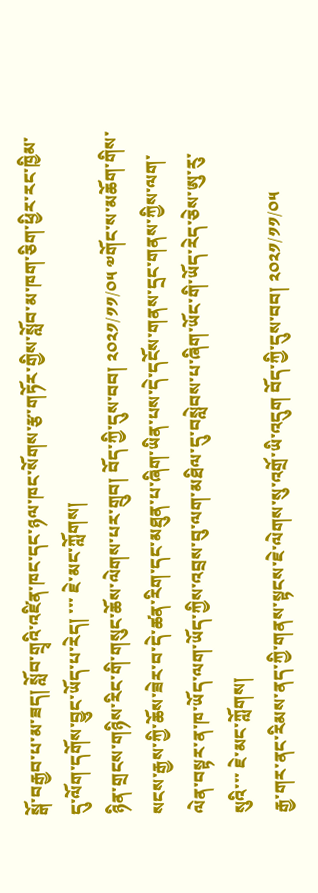སྒོ་བརྒྱབ་པ་མ་ཟད། སློབ་གྲྭའི་འཛིན་ཁང་དང་ཉལ་ཁང་སོགས་རྩ་གཏོར་གྱིས་སློབ་མ་ཁག་ཅིག་ཕྱིར་རང་ཁྱིམ་དུ་ལོག་དགོས་བྱུང་ཡོད་པ་རེད། ་་་ ཇེ་མང་ཀློགས།
ཉིན་གྲངས་གཉིས་རིང་གི་གསུང་ཆོས་ལེགས་པར་གྲུབ། བོད་ཀྱི་དུས་བབ། ༢༠༢༡/༡༡/༠༥ ༧གོང་ས་མཆོག་གིས་སངས་རྒྱས་ཀྱི་ཆོས་ཟེར་བ་དེ་ཚན་རིག་དང་མཐུན་པ་ཞིག་ཡིན་པས་དེ་དངོས་གནས་དྲང་གནས་ཀྱིས་ལག་ལེན་བསྟར་ན་ཁ་ཡོད་ལག་ཡོད་ཀྱིས་འབྲས་བུ་ལག་མཐིལ་དུ་བསླེབས་པ་ཞིག་ཡོང་གི་ཡོད་རེད་ཅེས་ཨུ་རུ་སུའི་་་ ཇེ་མང་ཀློགས།
རྒྱ་གར་ནང་རིམས་ནད་ཀྱི་གནས་སྟངས་ཇེ་ལེགས་སུ་འགྲོ་ཡི་འདུག བོད་ཀྱི་དུས་བབ། ༢༠༢༡/༡༡/༠༥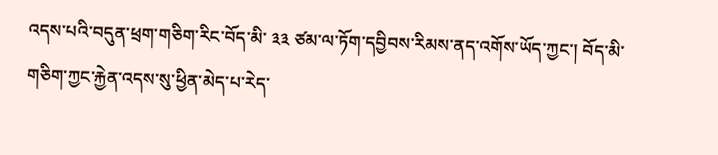འདས་པའི་བདུན་ཕྲག་གཅིག་རིང་བོད་མི་ ༣༣ ཙམ་ལ་ཏོག་དབྱིབས་རིམས་ནད་འགོས་ཡོད་ཀྱང་། བོད་མི་གཅིག་ཀྱང་རྐྱེན་འདས་སུ་ཕྱིན་མེད་པ་རེད་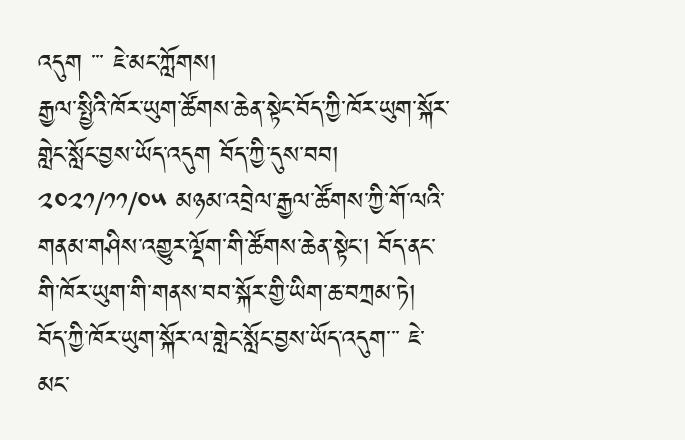འདུག ་་་ ཇེ་མང་ཀློགས།
རྒྱལ་སྤྱིའི་ཁོར་ཡུག་ཚོགས་ཆེན་སྟེང་བོད་ཀྱི་ཁོར་ཡུག་སྐོར་གླེང་སློང་བྱས་ཡོད་འདུག བོད་ཀྱི་དུས་བབ། ༢༠༢༡/༡༡/༠༥ མཉམ་འབྲེལ་རྒྱལ་ཚོགས་ཀྱི་གོ་ལའི་གནམ་གཤིས་འགྱུར་ལྡོག་གི་ཚོགས་ཆེན་སྟེང་། བོད་ནང་གི་ཁོར་ཡུག་གི་གནས་བབ་སྐོར་གྱི་ཡིག་ཆ་བཀྲམ་ཏེ། བོད་ཀྱི་ཁོར་ཡུག་སྐོར་ལ་གླེང་སློང་བྱས་ཡོད་འདུག་་་ ཇེ་མང་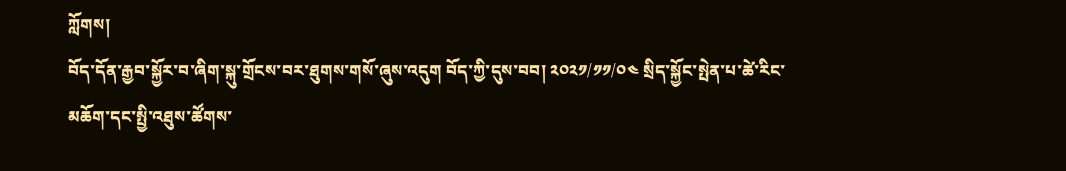ཀློགས།
བོད་དོན་རྒྱབ་སྐྱོར་བ་ཞིག་སྐུ་གྲོངས་བར་ཐུགས་གསོ་ཞུས་འདུག བོད་ཀྱི་དུས་བབ། ༢༠༢༡/༡༡/༠༤ སྲིད་སྐྱོང་སྤེན་པ་ཚེ་རིང་མཆོག་དང་སྤྱི་འཐུས་ཚོགས་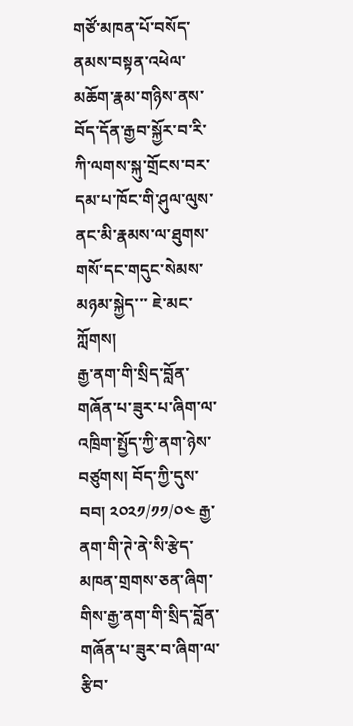གཙོ་མཁན་པོ་བསོད་ནམས་བསྟན་འཕེལ་མཆོག་རྣམ་གཉིས་ནས་བོད་དོན་རྒྱབ་སྐྱོར་བ་རི་ཀི་ལགས་སྐུ་གྲོངས་བར་དམ་པ་ཁོང་གི་ཤུལ་ལུས་ནང་མི་རྣམས་ལ་ཐུགས་གསོ་དང་གདུང་སེམས་མཉམ་སྐྱེད་་་ ཇེ་མང་ཀློགས།
རྒྱ་ནག་གི་སྲིད་བློན་གཞོན་པ་ཟུར་པ་ཞིག་ལ་འཁྲིག་སྤྱོད་ཀྱི་ནག་ཉེས་བཙུགས། བོད་ཀྱི་དུས་བབ། ༢༠༢༡/༡༡/༠༤ རྒྱ་ནག་གི་ཊེ་ནེ་སི་རྩེད་མཁན་གྲགས་ཅན་ཞིག་གིས་རྒྱ་ནག་གི་སྲིད་བློན་གཞོན་པ་ཟུར་བ་ཞིག་ལ་རྩིབ་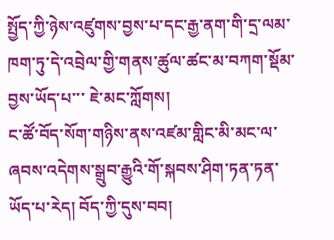སྤྱོད་ཀྱི་ཉེས་འཛུགས་བྱས་པ་དང་རྒྱ་ནག་གི་དྲ་ལམ་ཁག་ཏུ་དེ་འབྲེལ་གྱི་གནས་ཚུལ་ཚང་མ་བཀག་སྡོམ་བྱས་ཡོད་པ་་་ ཇེ་མང་ཀློགས།
ང་ཚོ་བོད་སོག་གཉིས་ནས་འཛམ་གླིང་མི་མང་ལ་ཞབས་འདེགས་སྒྲུབ་རྒྱུའི་གོ་སྐབས་ཤིག་ཏན་ཏན་ཡོད་པ་རེད། བོད་ཀྱི་དུས་བབ།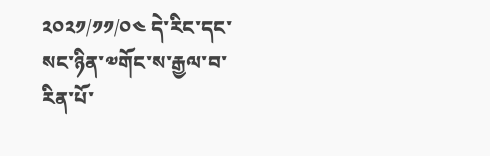༢༠༢༡/༡༡/༠༤ དེ་རིང་དང་སང་ཉིན་༧གོང་ས་རྒྱལ་བ་རིན་པོ་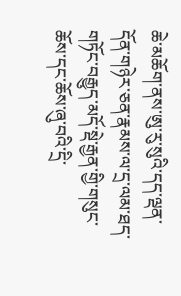ཆེ་མཆོག་ནས་ཨུ་རུ་སུའི་དད་ལྡན་དོན་གཉེར་ཅན་རྣམས་ལ་དྲ་ལམ་ཐད་གཏོང་བརྒྱུད་མདོ་སྡེ་རྒྱན་གྱི་གསུང་ཆོས་དང་ཆོས་ཞུ་བའི་དྲི་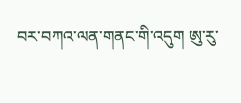བར་བཀའ་ལན་གནང་གི་འདུག ཨུ་རུ་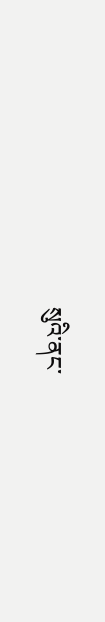སུའི་ནང་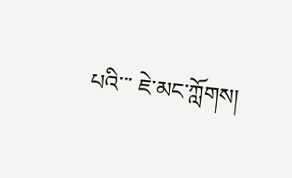པའི་་་ ཇེ་མང་ཀློགས།